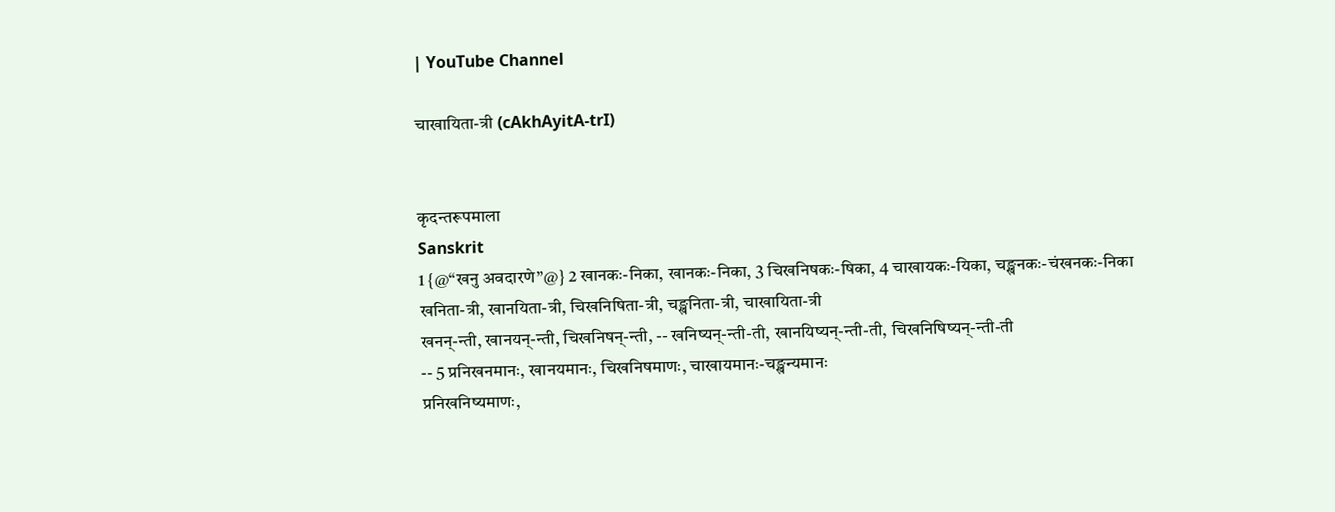| YouTube Channel

चाखायिता-त्री (cAkhAyitA-trI)


कृदन्तरूपमाला
Sanskrit
1 {@“खनु अवदारणे”@} 2 खानकः-निका, खानकः-निका, 3 चिखनिषकः-षिका, 4 चाखायकः-यिका, चङ्खनकः-चंखनकः-निका
खनिता-त्री, खानयिता-त्री, चिखनिषिता-त्री, चङ्खनिता-त्री, चाखायिता-त्री
खनन्-न्ती, खानयन्-न्ती, चिखनिषन्-न्ती, -- खनिष्यन्-न्ती-ती, खानयिष्यन्-न्ती-ती, चिखनिषिष्यन्-न्ती-ती
-- 5 प्रनिखनमानः, खानयमानः, चिखनिषमाणः, चाखायमानः-चङ्खन्यमानः
प्रनिखनिष्यमाणः,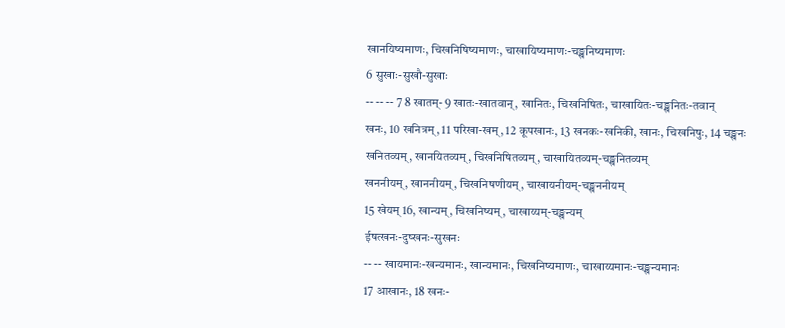खानयिष्यमाणः, चिखनिषिष्यमाणः, चाखायिष्यमाणः-चङ्खनिष्यमाणः
6 सुखाः-सुखौ-सुखाः
-- -- -- 7 8 खातम्- 9 खातः-खातवान्, खानितः, चिखनिषितः, चाखायितः-चङ्खनितः-तवान्
खनः, 10 खनित्रम्, 11 परिखा-खम्, 12 कूपखानः, 13 खनकः-खनिकी, खानः, चिखनिषुः, 14 चङ्खनः
खनितव्यम्, खानयितव्यम्, चिखनिषितव्यम्, चाखायितव्यम्-चङ्खनितव्यम्
खननीयम्, खाननीयम्, चिखनिषणीयम्, चाखायनीयम्-चङ्खननीयम्
15 खेयम् 16, खान्यम्, चिखनिष्यम्, चाखाय्यम्-चङ्खन्यम्
ईषत्खनः-दुष्खनः-सुखनः
-- -- खायमानः-खन्यमानः, खान्यमानः, चिखनिष्यमाणः, चाखाय्यमानः-चङ्खन्यमानः
17 आखानः, 18 खनः-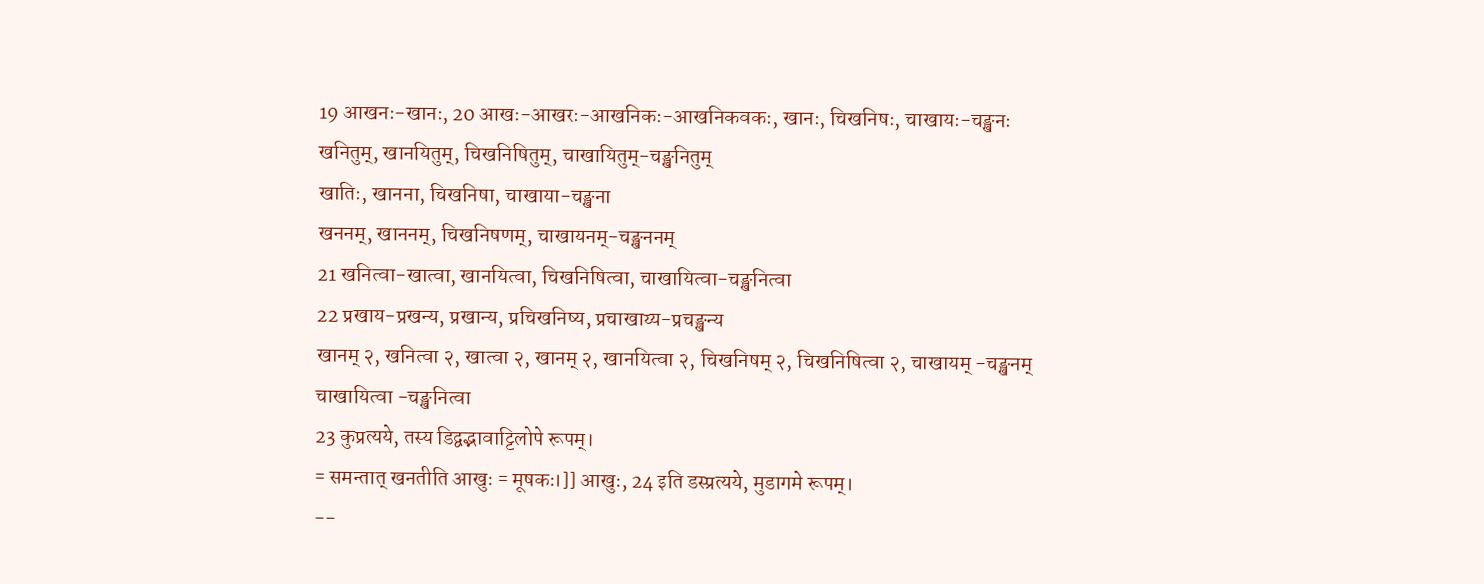19 आखनः-खानः, 20 आखः-आखरः-आखनिकः-आखनिकवकः, खानः, चिखनिषः, चाखायः-चङ्खनः
खनितुम्, खानयितुम्, चिखनिषितुम्, चाखायितुम्-चङ्खनितुम्
खातिः, खानना, चिखनिषा, चाखाया-चङ्खना
खननम्, खाननम्, चिखनिषणम्, चाखायनम्-चङ्खननम्
21 खनित्वा-खात्वा, खानयित्वा, चिखनिषित्वा, चाखायित्वा-चङ्खनित्वा
22 प्रखाय-प्रखन्य, प्रखान्य, प्रचिखनिष्य, प्रचाखाय्य-प्रचङ्खन्य
खानम् २, खनित्वा २, खात्वा २, खानम् २, खानयित्वा २, चिखनिषम् २, चिखनिषित्वा २, चाखायम् -चङ्खनम्
चाखायित्वा -चङ्खनित्वा
23 कुप्रत्यये, तस्य डिद्वद्भावाट्टिलोपे रूपम्।
= समन्तात् खनतीति आखुः = मूषकः।]] आखुः, 24 इति डस्प्रत्यये, मुडागमे रूपम्।
--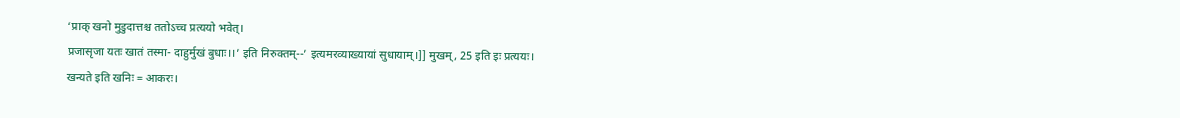‘प्राक् खनो मुडुदात्तश्च ततोऽच्च प्रत्ययो भवेत्।
प्रजासृजा यतः खातं तस्मा- दाहुर्मुखं बुधाः।।’ इति निरुक्तम्--’ इत्यमरव्याख्यायां सुधायाम्।]] मुखम्, 25 इति इः प्रत्ययः।
खन्यते इति खनिः = आकरः।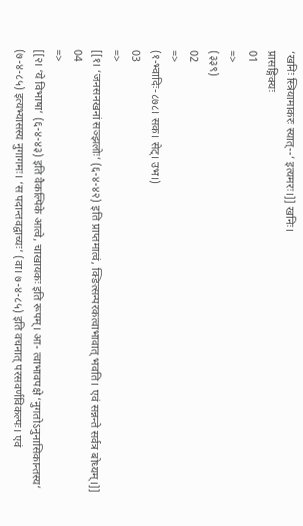‘खनिः स्त्रियामाकरः स्यात्--’ इत्यमरः।]] खनिः।
प्रासङ्गिक्यः
01
=>
(३३९)
02
=>
(१-भ्वादिः-८७८। सक। सेट्। उभ।)
03
=>
[[१। ‘जनसनखनां सञ्झलोः’ (६-४-४२) इति प्राप्तमात्वं, क्ङित्सन्परकत्वाभावात् भवति। एवं सन्नन्ते सर्वत्र बोध्यम्।]]
04
=>
[[२। ‘ये विभाषा’ (६-४-४३) इति वैकल्पिके आत्वे, चाखायकः इति रूपम्। आ- त्वाभावपक्षे ‘नुगतोऽनुनासिकान्तस्य’ (७-४-८५) इत्यभ्यासस्य नुगागमः। ‘स पदान्तवद्वाच्यः’ (वा। ७-४-८५) इति वचनात् परसवर्णविकल्पः। एवं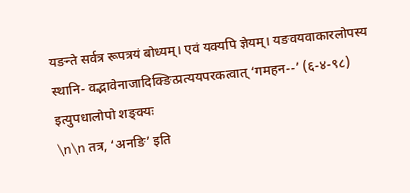यङन्ते सर्वत्र रूपत्रयं बोध्यम्। एवं यक्यपि ज्ञेयम्। यङवयवाकारलोपस्य स्थानि- वद्भावेनाजादिक्ङित्प्रत्ययपरकत्वात् ‘गमहन--’ (६-४-९८) इत्युपधालोपो शङ्क्यः
\n\n तत्र, ‘अनङि’ इति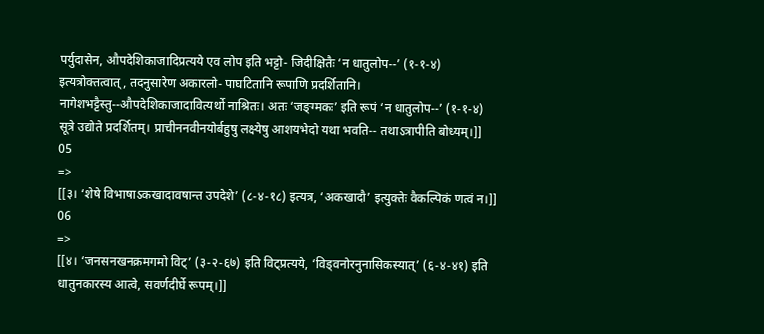पर्युदासेन, औपदेशिकाजादिप्रत्यये एव लोप इति भट्टो- जिदीक्षितैः ‘न धातुलोप--’ (१-१-४) इत्यत्रोक्तत्वात्, तदनुसारेण अकारलो- पाघटितानि रूपाणि प्रदर्शितानि। नागेशभट्टैस्तु--औपदेशिकाजादावित्यर्थो नाश्रितः। अतः ‘जङ्ग्मकः’ इति रूपं ‘न धातुलोप--’ (१-१-४) सूत्रे उद्योते प्रदर्शितम्। प्राचीननवीनयोर्बहुषु लक्ष्येषु आशयभेदो यथा भवति-- तथाऽत्रापीति बोध्यम्।]]
05
=>
[[३। ‘शेषे विभाषाऽकखादावषान्त उपदेशे’ (८-४-१८) इत्यत्र, ‘अकखादौ’ इत्युक्तेः वैकल्पिकं णत्वं न।]]
06
=>
[[४। ‘जनसनखनक्रमगमो विट्’ (३-२-६७) इति विट्प्रत्यये, ‘विड्वनोरनुनासिकस्यात्’ (६-४-४१) इति धातुनकारस्य आत्वे, सवर्णदीर्घे रूपम्।]]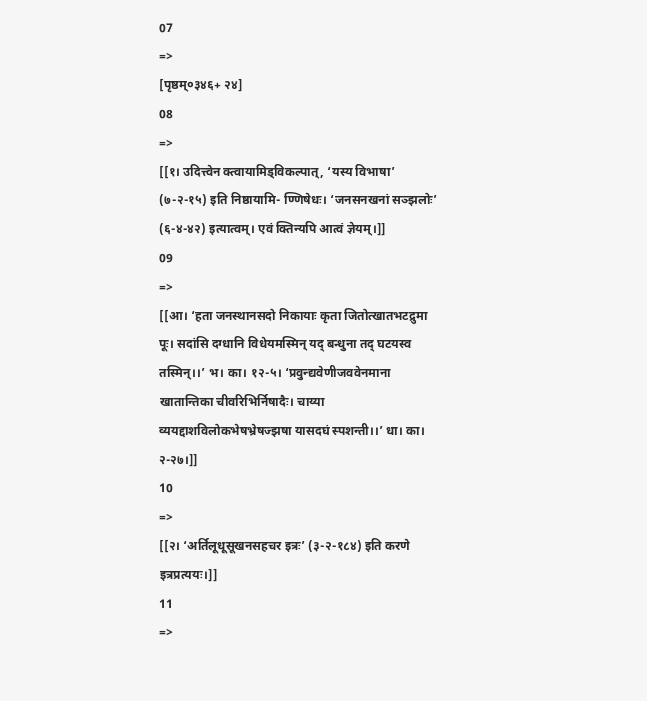07
=>
[पृष्ठम्०३४६+ २४]
08
=>
[[१। उदित्त्वेन क्त्वायामिड्विकल्पात्, ‘यस्य विभाषा’ (७-२-१५) इति निष्ठायामि- ण्णिषेधः। ‘जनसनखनां सञ्झलोः’ (६-४-४२) इत्यात्वम्। एवं क्तिन्यपि आत्वं ज्ञेयम्।]]
09
=>
[[आ। ‘हता जनस्थानसदो निकायाः कृता जितोत्खातभटद्रुमा पूः। सदांसि दग्धानि विधेयमस्मिन् यद् बन्धुना तद् घटयस्व तस्मिन्।।’ भ। का। १२-५। ‘प्रवुन्द्यवेणीजववेनमाना खातान्तिका चीवरिभिर्निषादैः। चाय्या व्ययद्दाशविलोकभेषभ्रेषज्झषा यासदघं स्पशन्ती।।’ धा। का। २-२७।]]
10
=>
[[२। ‘अर्तिलूधूसूखनसहचर इत्रः’ (३-२-१८४) इति करणे इत्रप्रत्ययः।]]
11
=>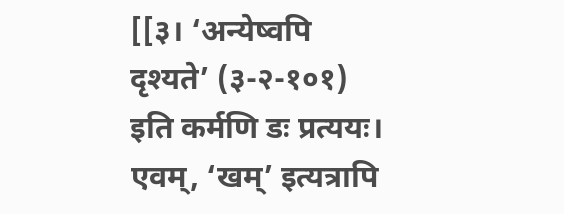[[३। ‘अन्येष्वपि दृश्यते’ (३-२-१०१) इति कर्मणि डः प्रत्ययः। एवम्, ‘खम्’ इत्यत्रापि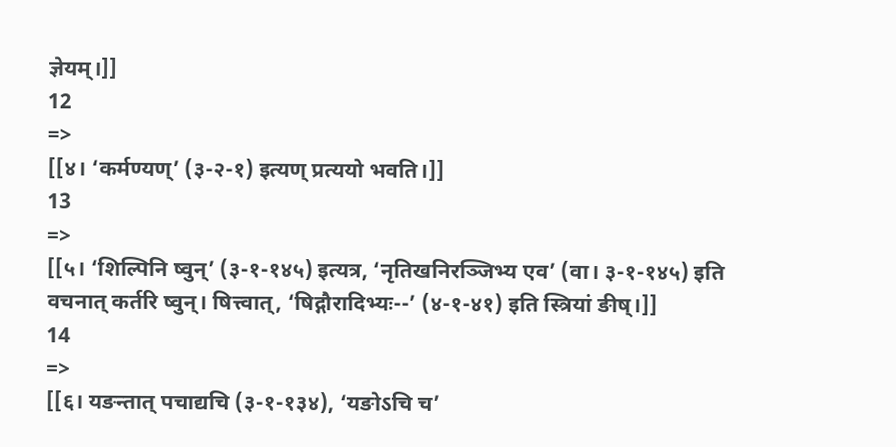ज्ञेयम्।]]
12
=>
[[४। ‘कर्मण्यण्’ (३-२-१) इत्यण् प्रत्ययो भवति।]]
13
=>
[[५। ‘शिल्पिनि ष्वुन्’ (३-१-१४५) इत्यत्र, ‘नृतिखनिरञ्जिभ्य एव’ (वा। ३-१-१४५) इति वचनात् कर्तरि ष्वुन्। षित्त्वात्, ‘षिद्गौरादिभ्यः--’ (४-१-४१) इति स्त्रियां ङीष्।]]
14
=>
[[६। यङन्तात् पचाद्यचि (३-१-१३४), ‘यङोऽचि च’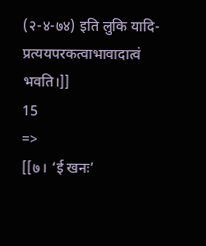(२-४-७४) इति लुकि यादि- प्रत्ययपरकत्वाभावादात्वं भवति।]]
15
=>
[[७। ‘ई खनः’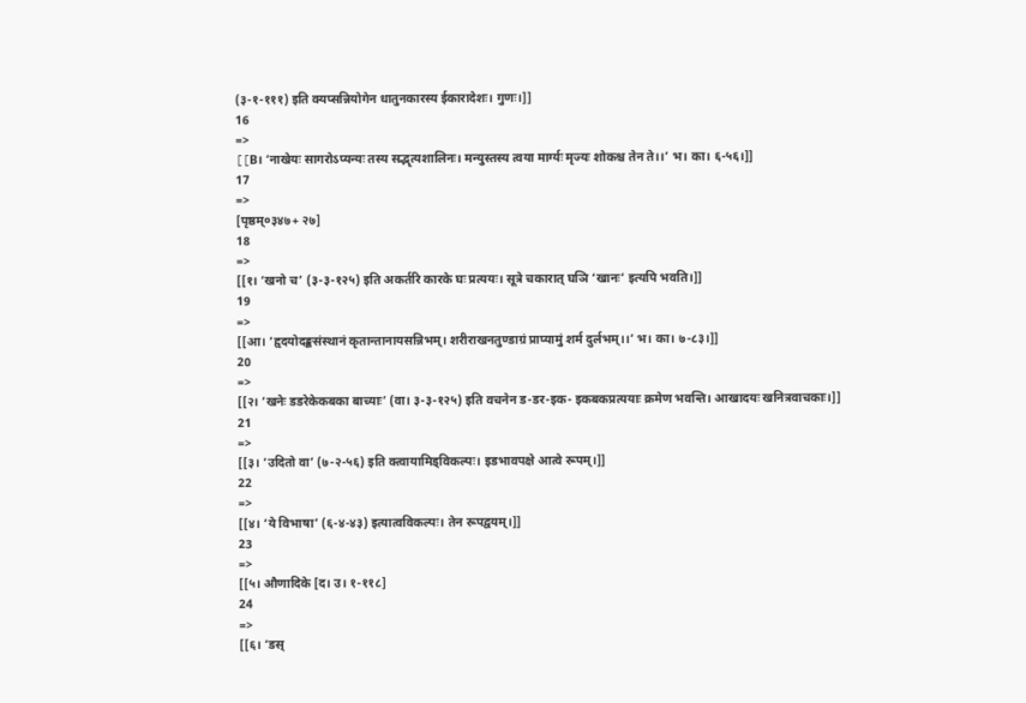(३-१-१११) इति क्यप्सन्नियोगेन धातुनकारस्य ईकारादेशः। गुणः।]]
16
=>
[[B। ‘नाखेयः सागरोऽप्यन्यः तस्य सद्भृत्यशालिनः। मन्युस्तस्य त्वया मार्ग्यः मृज्यः शोकश्च तेन ते।।’ भ। का। ६-५६।]]
17
=>
[पृष्ठम्०३४७+ २७]
18
=>
[[१। ‘खनो च’ (३-३-१२५) इति अकर्तरि कारके घः प्रत्ययः। सूत्रे चकारात् घञि ‘खानः’ इत्यपि भवति।]]
19
=>
[[आ। ‘हृदयोदङ्कसंस्थानं कृतान्तानायसन्निभम्। शरीराखनतुण्डाग्रं प्राप्यामुं शर्म दुर्लभम्।।’ भ। का। ७-८३।]]
20
=>
[[२। ‘खनेः डडरेकेकबका बाच्याः’ (वा। ३-३-१२५) इति वचनेन ड-डर-इक- इकबकप्रत्ययाः क्रमेण भवन्ति। आखादयः खनित्रवाचकाः।]]
21
=>
[[३। ‘उदितो वा’ (७-२-५६) इति क्त्वायामिड्विकल्पः। इडभावपक्षे आत्वे रूपम्।]]
22
=>
[[४। ‘ये विभाषा’ (६-४-४३) इत्यात्वविकल्पः। तेन रूपद्वयम्।]]
23
=>
[[५। औणादिके [द। उ। १-११८]
24
=>
[[६। ‘डस्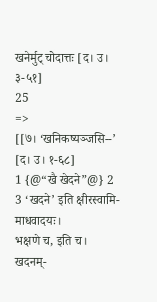खनेर्मुट् चोदात्तः [द। उ। ३-५१]
25
=>
[[७। ‘खनिकष्यञ्जसि--’ [द। उ। १-६८]
1 {@“खै खेदने”@} 2 3 ‘खदने’ इति क्षीरस्वामि-माधवादयः।
भक्षणे च, इति च।
खदनम्-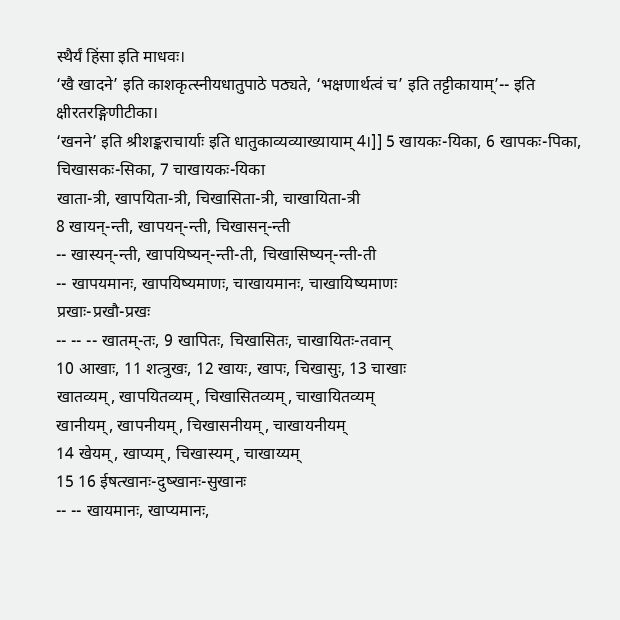स्थैर्यं हिंसा इति माधवः।
‘खै खादने’ इति काशकृत्स्नीयधातुपाठे पठ्यते, ‘भक्षणार्थत्वं च’ इति तट्टीकायाम्’-- इति क्षीरतरङ्गिणीटीका।
‘खनने’ इति श्रीशङ्कराचार्याः इति धातुकाव्यव्याख्यायाम् 4।]] 5 खायकः-यिका, 6 खापकः-पिका, चिखासकः-सिका, 7 चाखायकः-यिका
खाता-त्री, खापयिता-त्री, चिखासिता-त्री, चाखायिता-त्री
8 खायन्-न्ती, खापयन्-न्ती, चिखासन्-न्ती
-- खास्यन्-न्ती, खापयिष्यन्-न्ती-ती, चिखासिष्यन्-न्ती-ती
-- खापयमानः, खापयिष्यमाणः, चाखायमानः, चाखायिष्यमाणः
प्रखाः-प्रखौ-प्रखः
-- -- -- खातम्-तः, 9 खापितः, चिखासितः, चाखायितः-तवान्
10 आखाः, 11 शत्त्रुखः, 12 खायः, खापः, चिखासुः, 13 चाखाः
खातव्यम्, खापयितव्यम्, चिखासितव्यम्, चाखायितव्यम्
खानीयम्, खापनीयम्, चिखासनीयम्, चाखायनीयम्
14 खेयम्, खाप्यम्, चिखास्यम्, चाखाय्यम्
15 16 ईषत्खानः-दुष्खानः-सुखानः
-- -- खायमानः, खाप्यमानः,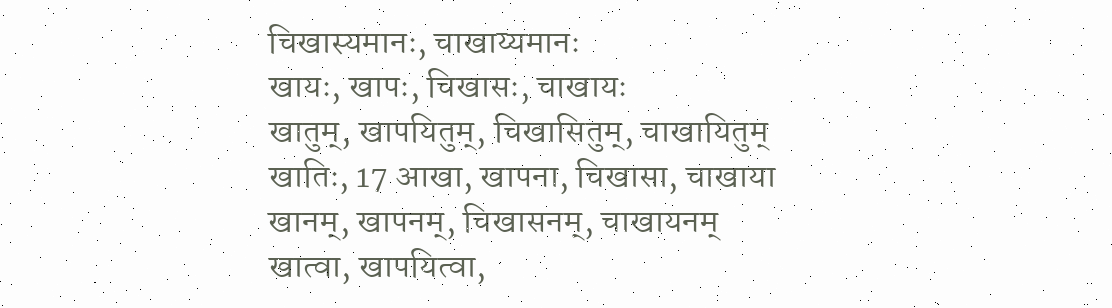चिखास्यमानः, चाखाय्यमानः
खायः, खापः, चिखासः, चाखायः
खातुम्, खापयितुम्, चिखासितुम्, चाखायितुम्
खातिः, 17 आखा, खापना, चिखासा, चाखाया
खानम्, खापनम्, चिखासनम्, चाखायनम्
खात्वा, खापयित्वा,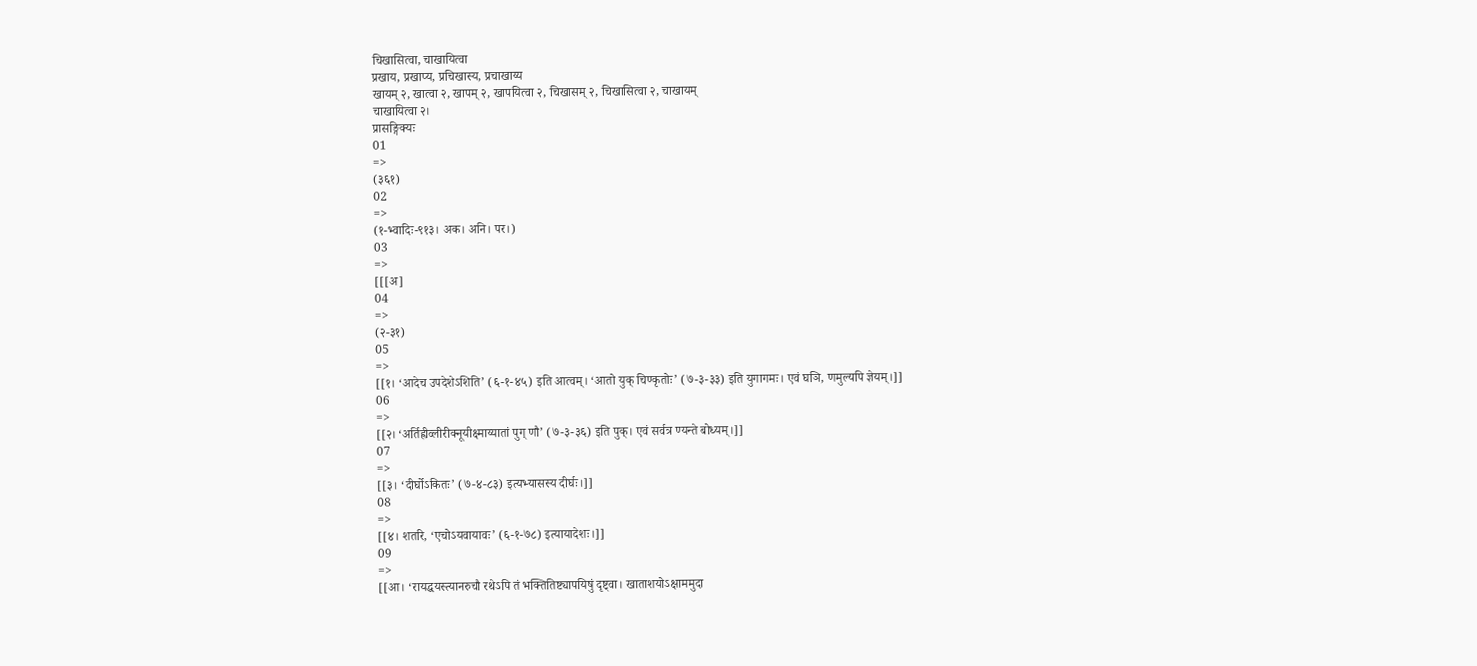चिखासित्वा, चाखायित्वा
प्रखाय, प्रखाप्य, प्रचिखास्य, प्रचाखाय्य
खायम् २, खात्वा २, खापम् २, खापयित्वा २, चिखासम् २, चिखासित्वा २, चाखायम्
चाखायित्वा २।
प्रासङ्गिक्यः
01
=>
(३६१)
02
=>
(१-भ्वादिः-९१३। अक। अनि। पर।)
03
=>
[[[अ]
04
=>
(२-३१)
05
=>
[[१। ‘आदेच उपदेशेऽशिति’ (६-१-४५) इति आत्वम्। ‘आतो युक् चिण्कृतोः’ (७-३-३३) इति युगागमः। एवं घञि, णमुल्यपि ज्ञेयम्।]]
06
=>
[[२। ‘अर्तिह्रीव्लीरीक्नूयीक्ष्माय्यातां पुग् णौ’ (७-३-३६) इति पुक्। एवं सर्वत्र ण्यन्ते बोध्यम्।]]
07
=>
[[३। ‘दीर्घोऽकितः’ (७-४-८३) इत्यभ्यासस्य दीर्घः।]]
08
=>
[[४। शतरि, ‘एचोऽयवायावः’ (६-१-७८) इत्यायादेशः।]]
09
=>
[[आ। ‘रायद्धयस्त्यानरुचौ रथेऽपि तं भक्तितिष्ट्यापयिषुं दृष्ट्वा। खाताशयोऽक्षाममुदा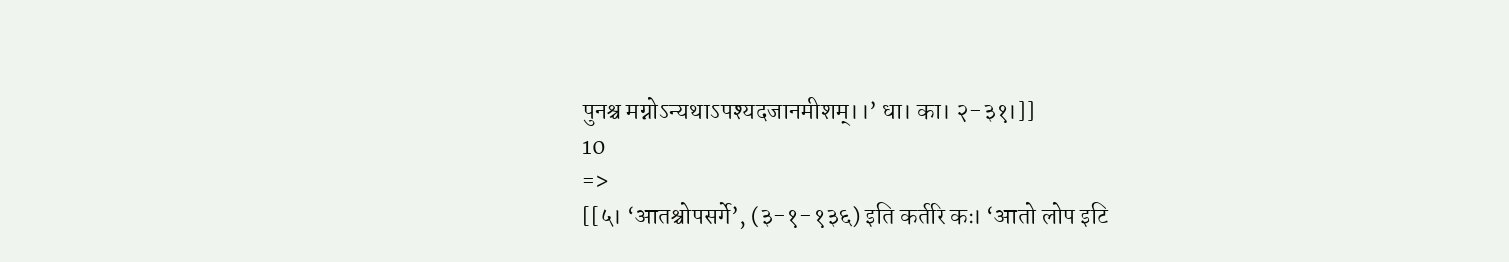पुनश्च मग्नोऽन्यथाऽपश्यदजानमीशम्।।’ धा। का। २-३१।]]
10
=>
[[५। ‘आतश्चोपसर्गे’, (३-१-१३६) इति कर्तरि कः। ‘आतो लोप इटि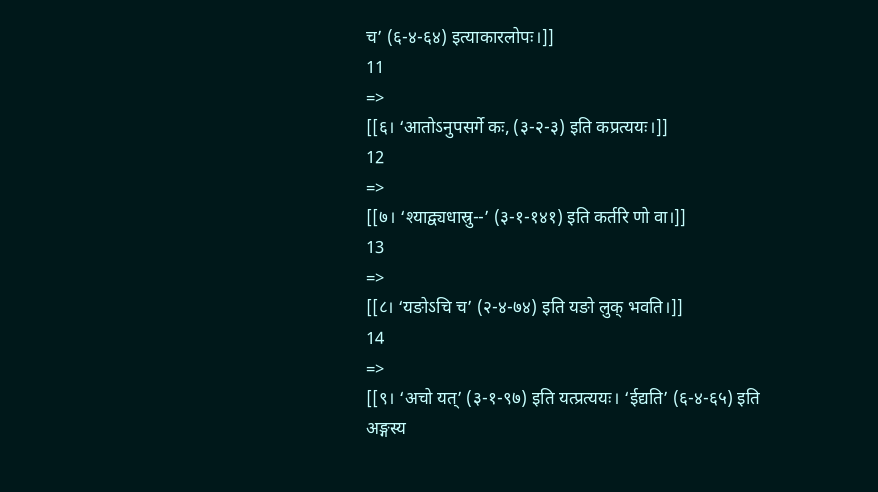च’ (६-४-६४) इत्याकारलोपः।]]
11
=>
[[६। ‘आतोऽनुपसर्गे कः, (३-२-३) इति कप्रत्ययः।]]
12
=>
[[७। ‘श्याद्व्यधास्रु--’ (३-१-१४१) इति कर्तरि णो वा।]]
13
=>
[[८। ‘यङोऽचि च’ (२-४-७४) इति यङो लुक् भवति।]]
14
=>
[[९। ‘अचो यत्’ (३-१-९७) इति यत्प्रत्ययः। ‘ईद्यति’ (६-४-६५) इति अङ्गस्य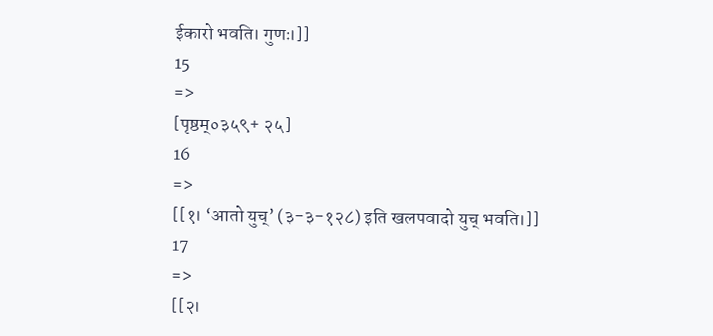ईकारो भवति। गुणः।]]
15
=>
[पृष्ठम्०३५९+ २५]
16
=>
[[१। ‘आतो युच्’ (३-३-१२८) इति खलपवादो युच् भवति।]]
17
=>
[[२।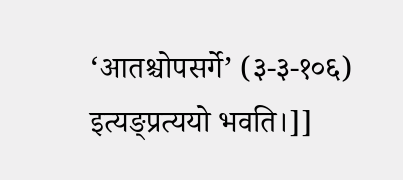‘आतश्चोपसर्गे’ (३-३-१०६) इत्यङ्प्रत्ययो भवति।]]